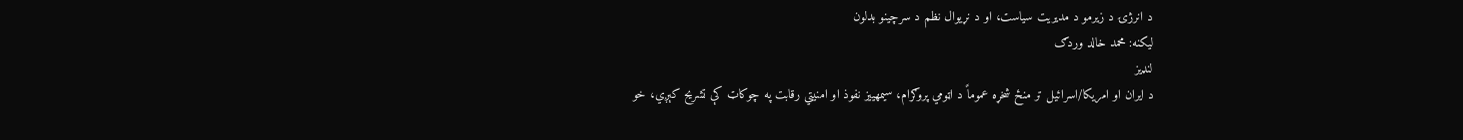د انرژۍ د زیرمو د مدیریت سیاست، او د نړیوال نظم د سرچینو بدلون
لیکنه: محمد خالد وردګ
لنډیز
د ایران او امریکا/اسرائیل تر منځ شخړه عموماً د اټومي پروګرام، سیمهيیز نفوذ او امنیتي رقابت په چوکاټ کې تشریح کېږي، خو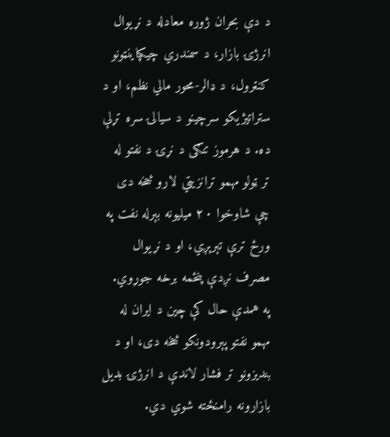د دې بحران ژوره معادله د نړیوال انرژۍ بازار، د سمندري چیکپاینټونو کنټرول، د ډالر-محور مالي نظم، او د ستراتیژیکو سرچینو د سیالۍ سره تړلې ده. د هرموز تنګی د نړۍ د نفتو له تر ټولو مهمو ترانزیټي لارو څخه دی چې شاوخوا ۲۰ میلیونه بېرله نفت په ورځ ترې تېرېږي، او د نړیوال مصرف نږدې پنځمه برخه جوړوي. په همدې حال کې چین د ایران له مهمو نفتو پېرودونکو څخه دی، او د بندیزونو تر فشار لاندې د انرژۍ بدیل بازارونه رامنځته شوي دي.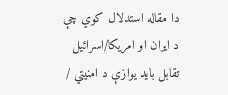دا مقاله استدلال کوي چې د ایران او امریکا/اسرائیل تقابل باید یوازې د امنیتي /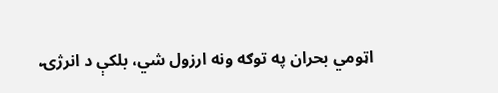اټومي بحران په توګه ونه ارزول شي، بلکې د انرژۍ،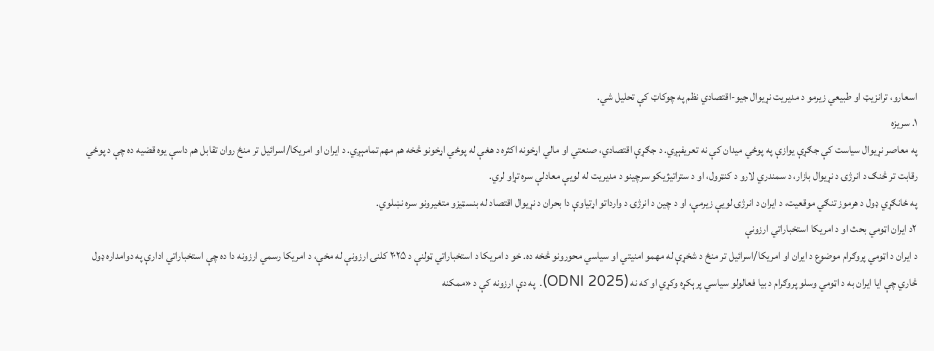اسعارو، ترانزیټ او طبیعي زیرمو د مدیریت نړیوال جیو-اقتصادي نظم په چوکاټ کې تحلیل شي.
۱. سريزه
په معاصر نړیوال سیاست کې جګړې یوازې په پوځي میدان کې نه تعریفېږي. د جګړې اقتصادي، صنعتي او مالي اړخونه اکثره د هغې له پوځي اړخونو څخه هم مهم تمامېږي. د ایران او امریکا/اسرائیل تر منځ روان تقابل هم داسې یوه قضیه ده چې د پوځي رقابت تر څنګ د انرژۍ د نړیوال بازار، د سمندري لارو د کنټرول، او د ستراتیژیکو سرچینو د مدیریت له لویې معادلې سره تړاو لري.
په ځانګړي ډول د هرموز تنګي موقعیت، د ایران د انرژۍ لویې زیرمې، او د چین د انرژۍ د وارداتو اړتیاوې دا بحران د نړیوال اقتصاد له بنسټیزو متغیرونو سره نښلوي.
۲د ایران اټومي بحث او د امریکا استخباراتي ارزونې
د ایران د اټومي پروګرام موضوع د ایران او امریکا/اسرائیل تر منځ د شخړې له مهمو امنیتي او سیاسي محورونو څخه ده. خو د امریکا د استخباراتي ټولنې د ۲۰۲۵ کلنۍ ارزونې له مخې، د امریکا رسمي ارزونه دا ده چې استخباراتي ادارې په دوامداره ډول څاري چې ایا ایران به د اټومي وسلو پروګرام د بیا فعالولو سیاسي پرېکړه وکړي او که نه (ODNI 2025). په دې ارزونه کې د «ممکنه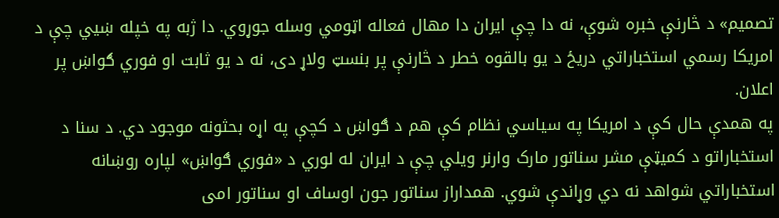تصمیم» د څارنې خبره شوې، نه دا چې ایران دا مهال فعاله اټومي وسله جوړوي. دا ژبه په خپله ښيي چې د امریکا رسمي استخباراتي دریځ د یو بالقوه خطر د څارنې پر بنسټ ولاړ دی، نه د یو ثابت او فوري ګواښ پر اعلان.
په همدې حال کې د امریکا په سیاسي نظام کې هم د ګواښ د کچې په اړه بحثونه موجود دي. د سنا د استخباراتو د کمیټې مشر سناتور مارک وارنر ویلي چې د ایران له لوري د «فوري ګواښ» لپاره روښانه استخباراتي شواهد نه دي وړاندې شوي. همداراز سناتور جون اوساف او سناتور امی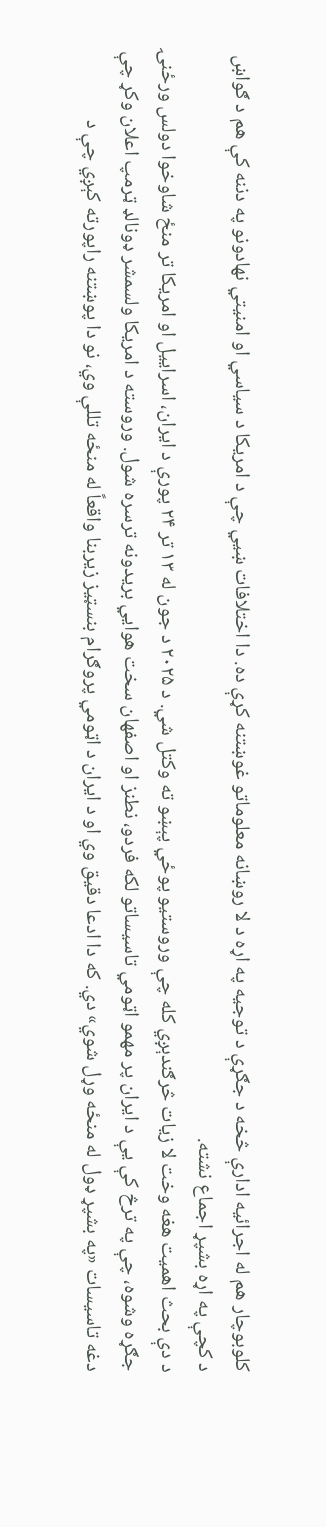کلوبوچار هم له اجرائیه ادارې څخه د جګړې د توجیه په اړه د لا روښانه معلوماتو غوښتنه کړې ده. دا اختلافات ښيي چې د امریکا د سیاسي او امنیتي نهادونو په دننه کې هم د ګواښ د کچې په اړه بشپړ اجماع نشته.
د دې بحث اهمیت هغه وخت لا زیات څرګندېږي کله چې وروستیو پوځي پېښو ته وکتل شي. د ۲۰۲۵ د جون له ۱۳ تر ۲۴ پورې د ایران، اسراییل او امریکا تر منځ شاوخوا دولس ورځنۍ جګړه وشوه، چې په ترڅ کې یې د ایران پر مهمو اټومي تاسیساتو لکه فردو، نطنز او اصفهان سخت هوايي بریدونه ترسره شول. وروسته د امریکا ولسمشر ډونالډ ټرمپ اعلان وکړ چې دغه تاسیسات «په بشپړ ډول له منځه وړل شوي» دي. که دا ادعا دقیق وي او د ایران د اټومي پروګرام بنسټیز زیربنا واقعاً له منځه تللې وي، نو دا پوښتنه راپورته کېږي چې د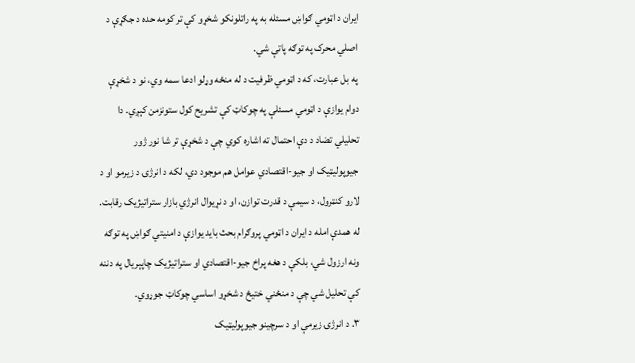ایران د اټومي ګواښ مسئله به په راتلونکو شخړو کې تر کومه حده د جګړې د اصلي محرک په توګه پاتې شي.
په بل عبارت، که د اټومي ظرفیت د له منځه وړلو ادعا سمه وي، نو د شخړې دوام یوازې د اټومي مسئلې په چوکاټ کې تشریح کول ستونزمن کېږي. دا تحلیلي تضاد د دې احتمال ته اشاره کوي چې د شخړې تر شا نور ژور جیوپولیټیک او جیو-اقتصادي عوامل هم موجود دي، لکه د انرژۍ د زیرمو او د لارو کنټرول، د سیمې د قدرت توازن، او د نړیوال انرژي بازار ستراتیژیک رقابت. له همدې امله د ایران د اټومي پروګرام بحث باید یوازې د امنیتي ګواښ په توګه ونه ارزول شي، بلکې د هغه پراخ جیو-اقتصادي او ستراتیژیک چاپېریال په دننه کې تحلیل شي چې د منځني ختیځ د شخړو اساسي چوکاټ جوړوي.
۳. د انرژۍ زیرمې او د سرچینو جیوپولیټیک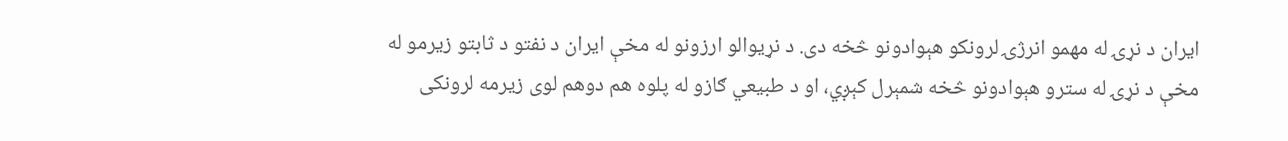ایران د نړۍ له مهمو انرژۍ لرونکو هېوادونو څخه دی. د نړیوالو ارزونو له مخې ایران د نفتو د ثابتو زیرمو له مخې د نړۍ له سترو هېوادونو څخه شمېرل کېږي، او د طبیعي ګازو له پلوه هم دوهم لوی زیرمه لرونکی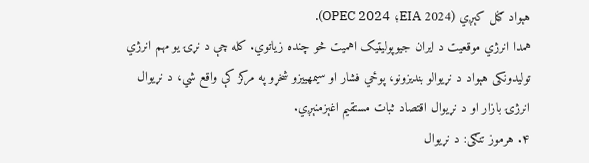هېواد ګڼل کېږي (EIA 2024؛ OPEC 2024).
همدا انرژي موقعیت د ایران جیوپولیټیک اهمیت څو چنده زیاتوي. کله چې د نړۍ یو مهم انرژي تولیدونکی هېواد د نړیوالو بندیزونو، پوځي فشار او سیمهییزو شخړو په مرکز کې واقع شي، د نړیوال انرژۍ بازار او د نړیوال اقتصاد ثبات مستقیم اغېزمنېږي.
۴. هرموز تنګی: د نړیوال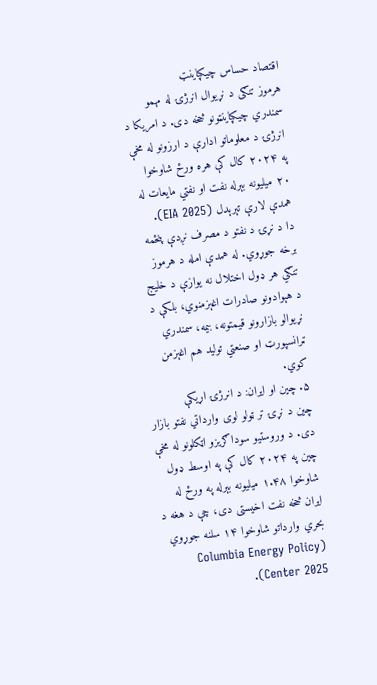اقتصاد حساس چیکپاینټ
هرموز تنګی د نړیوال انرژۍ له مهمو سمندري چیکپاینټونو څخه دی. د امریکا د انرژۍ د معلوماتو ادارې د ارزونو له مخې په ۲۰۲۴ کال کې هره ورځ شاوخوا ۲۰ میلیونه بېرله نفت او نفتي مایعات له همدې لارې تېرېدل (EIA 2025).
دا د نړۍ د نفتو د مصرف نږدې پنځمه برخه جوړوي. له همدې امله د هرموز تنګي هر ډول اختلال نه یوازې د خلیج د هېوادونو صادرات اغېزمنوي، بلکې د نړیوالو بازارونو قیمتونه، بیمه، سمندري ټرانسپورټ او صنعتي تولید هم اغېزمن کوي.
۵. چین او ایران: د انرژۍ اړیکې
چین د نړۍ تر ټولو لوی وارداتي نفتو بازار دی. د وروستیو سوداګریزو اټکلونو له مخې چین په ۲۰۲۴ کال کې په اوسط ډول شاوخوا ۱.۴۸ میلیونه بېرله په ورځ له ایران څخه نفت اخیستی دی، چې د هغه د بحري وارداتو شاوخوا ۱۴ سلنه جوړوي (Columbia Energy Policy Center 2025).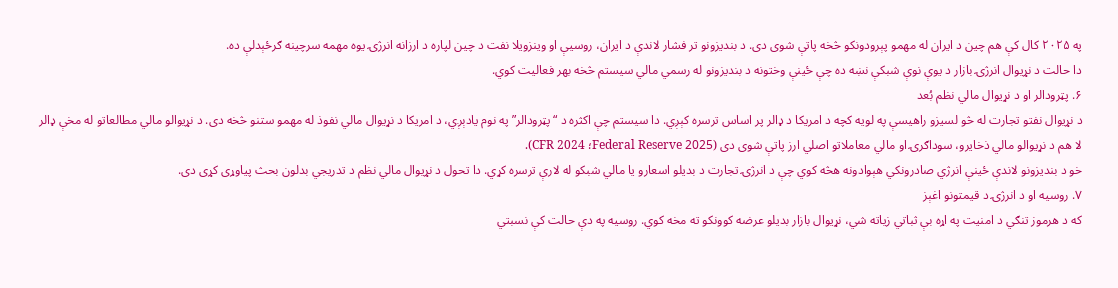په ۲۰۲۵ کال کې هم چین د ایران له مهمو پېرودونکو څخه پاتې شوی دی. د بندیزونو تر فشار لاندې د ایران، روسیې او وینزویلا نفت د چین لپاره د ارزانه انرژۍ یوه مهمه سرچینه ګرځېدلې ده.
دا حالت د نړیوال انرژۍ بازار د یوې نوې شبکې نښه ده چې ځینې وختونه د بندیزونو له رسمي مالي سیستم څخه بهر فعالیت کوي.
۶. پټرودالر او د نړیوال مالي نظم بُعد
د نړیوال نفتو تجارت له څو لسیزو راهیسې په لویه کچه د امریکا د ډالر پر اساس ترسره کېږي. دا سیستم چې اکثره د “پټرودالر” په نوم یادېږي، د امریکا د نړیوال مالي نفوذ له مهمو ستنو څخه دی. د نړیوالو مالي مطالعاتو له مخې ډالر لا هم د نړیوالو مالي ذخایرو، سوداګرۍ او مالي معاملاتو اصلي ارز پاتې شوی دی (Federal Reserve 2025؛ CFR 2024).
خو د بندیزونو لاندې ځینې انرژي صادرونکي هېوادونه هڅه کوي چې د انرژۍ تجارت د بدیلو اسعارو یا مالي شبکو له لارې ترسره کړي. دا تحول د نړیوال مالي نظم د تدریجي بدلون بحث پیاوړی کړی دی.
۷. روسیه او د انرژۍ د قیمتونو اغېز
که د هرموز تنګي د امنیت په اړه بې ثباتي زیاته شي، نړیوال بازار بدیلو عرضه کوونکو ته مخه کوي. روسیه په دې حالت کې نسبتي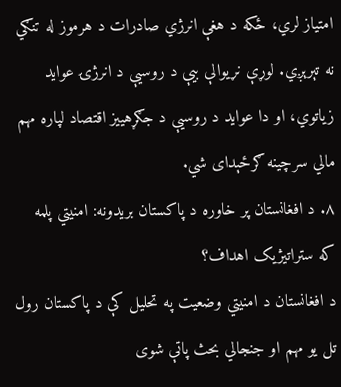امتیاز لري، ځکه د هغې انرژي صادرات د هرموز له تنګي نه تېرېږي. لوړې نړیوالې بیې د روسیې د انرژۍ عواید زیاتوي، او دا عواید د روسیې د جګړهييز اقتصاد لپاره مهم مالي سرچینه ګرځېدای شي.
۸. د افغانستان پر خاوره د پاکستان بریدونه: امنیتي پلمه که ستراتیژیک اهداف؟
د افغانستان د امنیتي وضعیت په تحلیل کې د پاکستان رول تل یو مهم او جنجالي بحث پاتې شوی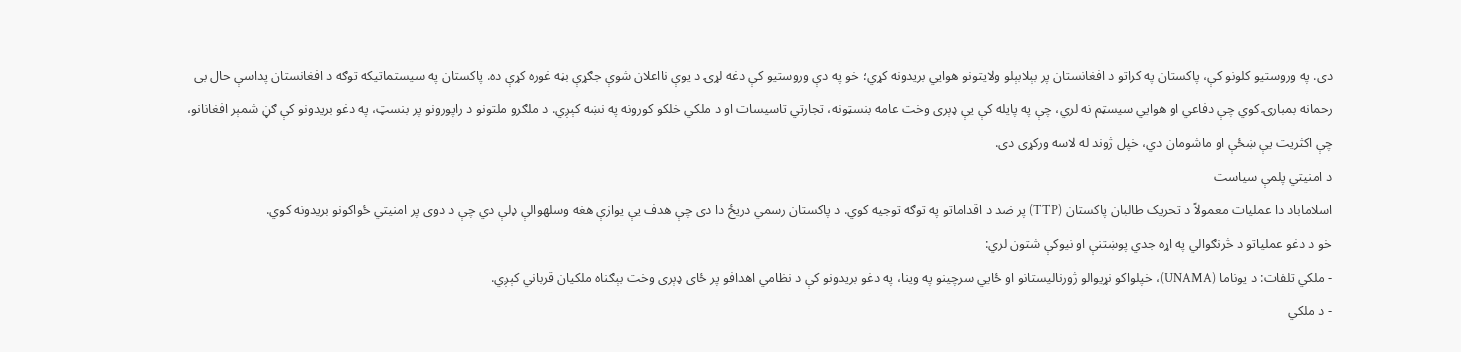دی. په وروستیو کلونو کې، پاکستان په کراتو د افغانستان پر بېلابېلو ولایتونو هوايي بریدونه کړي؛ خو په دې وروستیو کې دغه لړۍ د یوې نااعلان شوې جګړې بڼه غوره کړې ده. پاکستان په سیستماتیکه توګه د افغانستان پداسې حال بی رحمانه بمبارۍ کوي چې دفاعي او هوايي سیسټم نه لري، چې په پایله کې یې ډېری وخت عامه بنسټونه، تجارتي تاسیسات او د ملکي خلکو کورونه په نښه کېږي. د ملګرو ملتونو د راپورونو پر بنسټ، په دغو بریدونو کې ګڼ شمېر افغانانو، چې اکثریت یې ښځې او ماشومان دي، خپل ژوند له لاسه ورکړی دی.
د امنیتي پلمې سیاست
اسلاماباد دا عملیات معمولاً د تحریک طالبان پاکستان (TTP) پر ضد د اقداماتو په توګه توجیه کوي. د پاکستان رسمي دریځ دا دی چې هدف یې یوازې هغه وسلهوالې ډلې دي چې د دوی پر امنیتي ځواکونو بریدونه کوي.
خو د دغو عملیاتو د څرنګوالي په اړه جدي پوښتنې او نیوکې شتون لري:
- ملکي تلفات: د یوناما (UNAMA)، خپلواکو نړیوالو ژورنالیستانو او ځايي سرچینو په وینا، په دغو بریدونو کې د نظامي اهدافو پر ځای ډېری وخت بېګناه ملکیان قرباني کېږي.
- د ملکي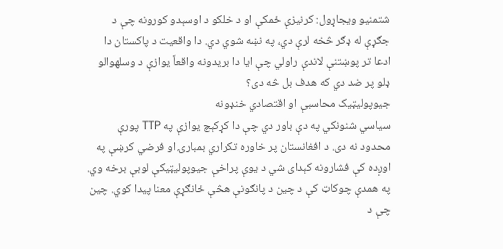شتمنیو ویجاړول: کرنیزې ځمکې او د خلکو د اوسېدو کورونه چې د جګړې له ډګر څخه لرې دي، په نښه شوي دي. دا واقعیت د پاکستان دا ادعا تر پوښتنې لاندې راولي چې ایا دا بریدونه واقعاً یوازې د وسلهوالو ډلو پر ضد دي که هدف بل څه دی؟
جیوپولیټیک محاسبې او اقتصادي خنډونه
سیاسي شنونکي په دې باور دي چې دا کړکېچ یوازې په TTP پورې محدود نه دی. د افغانستان پر خاوره تکراري بمبارۍ او فرضي کرښې په اوږده کې فشارونه کېدای شي د یوې پراخې جیوپولیټیکې لوبې برخه وي. په همدې چوکاټ کې د چین د پانګونې هڅې ځانګړې معنا پیدا کوي. چین چې د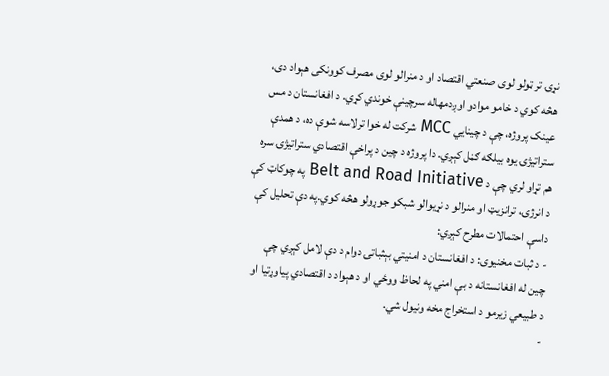نړۍ تر ټولو لوی صنعتي اقتصاد او د منرالو لوی مصرف کوونکی هېواد دی، هڅه کوي د خامو موادو اوږدمهاله سرچینې خوندي کړي. د افغانستان د مس عینک پروژه، چې د چینايي MCC شرکت له خوا ترلاسه شوې ده، د همدې ستراتیژۍ یوه بیلګه ګڼل کېږي. دا پروژه د چین د پراخې اقتصادي ستراتیژۍ سره هم تړاو لري چې د Belt and Road Initiative په چوکاټ کې د انرژۍ، ترانزیټ او منرالو د نړیوالو شبکو جوړولو هڅه کوي.په دې تحلیل کې داسې احتمالات مطرح کېږي:
- د ثبات مخنیوی: د افغانستان د امنیتي بېثباتۍ دوام د دې لامل کېږي چې چین له افغانستانه د بې امني په لحاظ ووځي او د هېواد د اقتصادي پیاوړتیا او د طبیعي زیرمو د استخراج مخه ونیول شي.
-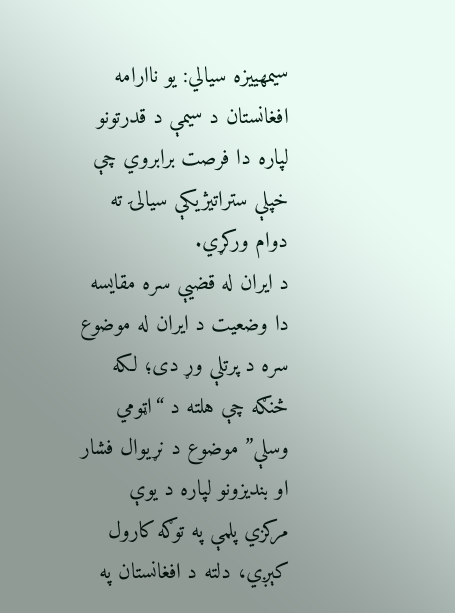سیمهییزه سیالي: یو ناارامه افغانستان د سیمې د قدرتونو لپاره دا فرصت برابروي چې خپلې ستراتیژیکې سیالۍ ته دوام ورکړي.
د ایران له قضیې سره مقایسه
دا وضعیت د ایران له موضوع سره د پرتلې وړ دی؛ لکه څنګه چې هلته د “اټومي وسلې” موضوع د نړیوال فشار او بندیزونو لپاره د یوې مرکزي پلمې په توګه کارول کېږي، دلته د افغانستان په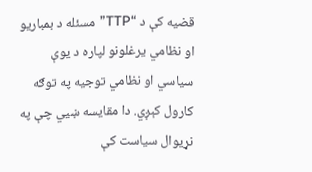قضیه کې د “TTP” مسئله د بمباریو او نظامي یرغلونو لپاره د یوې سیاسي او نظامي توجیه په توګه کارول کېږي. دا مقایسه ښيي چې په نړیوال سیاست کې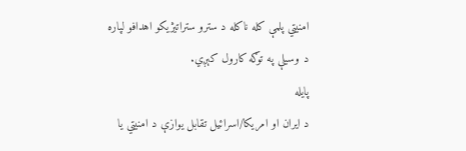امنیتي پلمې کله ناکله د سترو ستراتیژیکو اهدافو لپاره د وسیلې په توګه کارول کېږي.
پایله
د ایران او امریکا/اسرائیل تقابل یوازې د امنیتي یا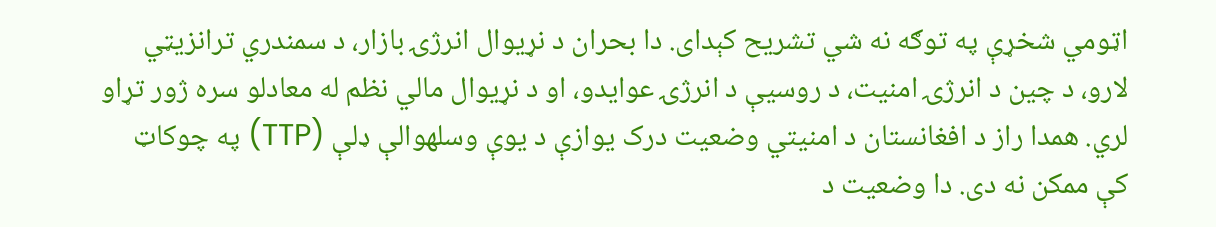اټومي شخړې په توګه نه شي تشریح کېدای. دا بحران د نړیوال انرژۍ بازار، د سمندري ترانزیټي لارو، د چین د انرژۍ امنیت، د روسیې د انرژۍ عوایدو، او د نړیوال مالي نظم له معادلو سره ژور تړاو لري. همدا راز د افغانستان د امنیتي وضعیت درک یوازې د یوې وسلهوالې ډلې (TTP) په چوکاټ کې ممکن نه دی. دا وضعیت د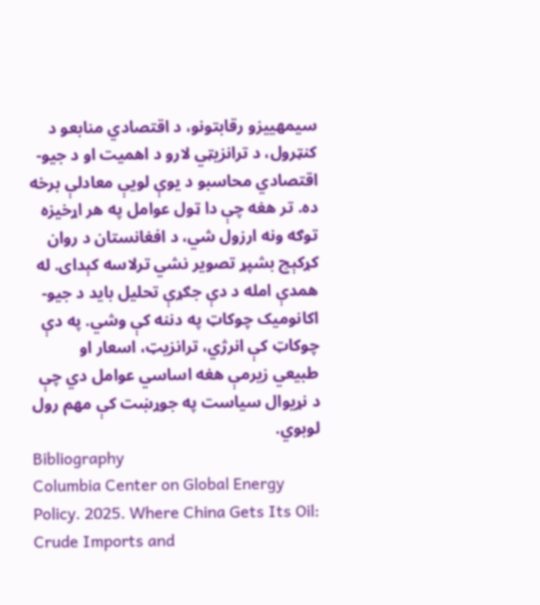سیمهییزو رقابتونو، د اقتصادي منابعو د کنټرول، د ترانزیټي لارو د اهمیت او د جیو-اقتصادي محاسبو د یوې لویې معادلې برخه ده. تر هغه چې دا ټول عوامل په هر اړخیزه توګه ونه ارزول شي، د افغانستان د روان کړکېچ بشپړ تصویر نشي ترلاسه کېدای. له همدې امله د دې جګړې تحلیل باید د جیو-اکانومیک چوکاټ په دننه کې وشي. په دې چوکاټ کې انرژي، ترانزیټ، اسعار او طبیعي زیرمې هغه اساسي عوامل دي چې د نړیوال سیاست په جوړښت کې مهم رول لوبوي.
Bibliography
Columbia Center on Global Energy Policy. 2025. Where China Gets Its Oil: Crude Imports and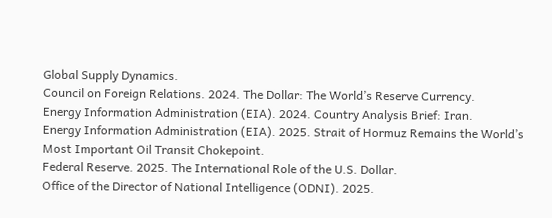Global Supply Dynamics.
Council on Foreign Relations. 2024. The Dollar: The World’s Reserve Currency.
Energy Information Administration (EIA). 2024. Country Analysis Brief: Iran.
Energy Information Administration (EIA). 2025. Strait of Hormuz Remains the World’s Most Important Oil Transit Chokepoint.
Federal Reserve. 2025. The International Role of the U.S. Dollar.
Office of the Director of National Intelligence (ODNI). 2025.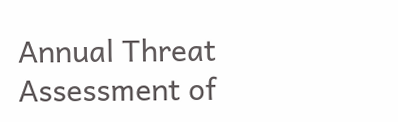Annual Threat Assessment of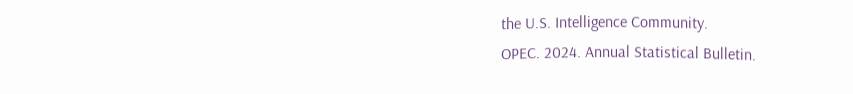the U.S. Intelligence Community.
OPEC. 2024. Annual Statistical Bulletin.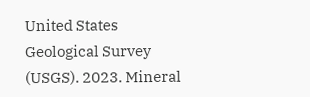United States Geological Survey (USGS). 2023. Mineral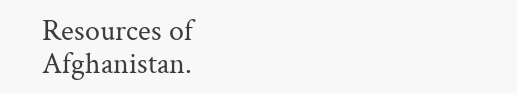Resources of Afghanistan.